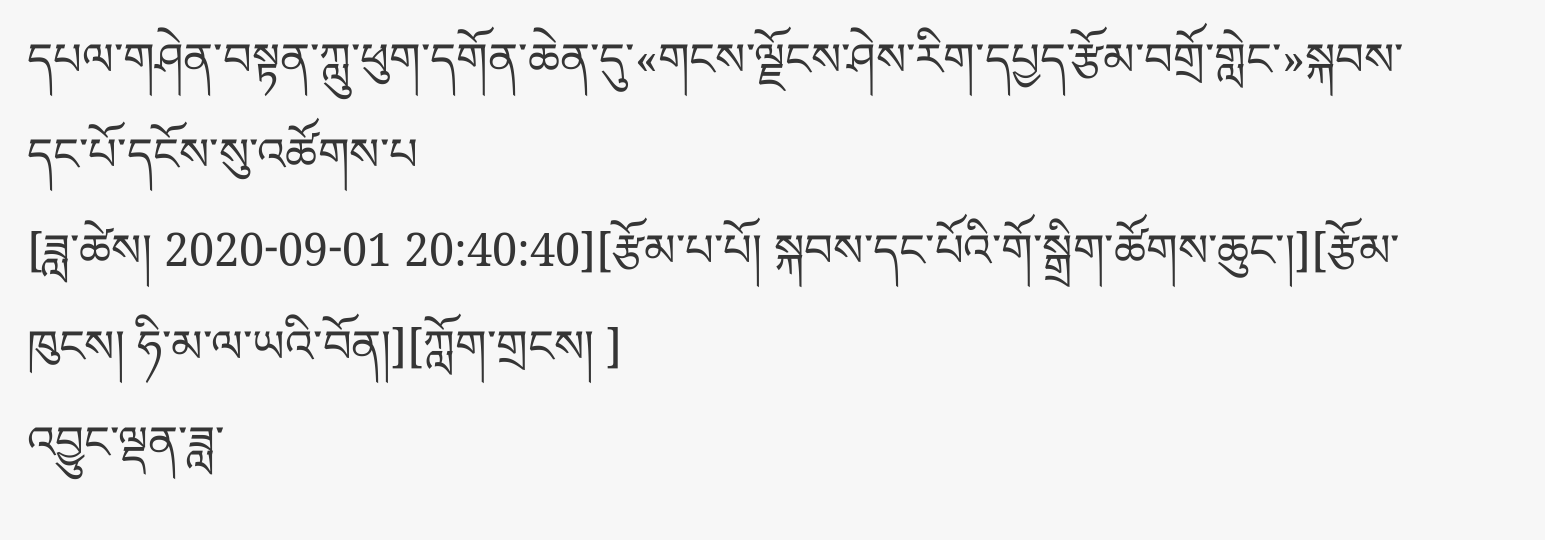དཔལ་གཤེན་བསྟན་ཀླུ་ཕུག་དགོན་ཆེན་དུ་«གངས་ལྗོངས་ཤེས་རིག་དཔྱད་རྩོམ་བགྲོ་གླེང་»སྐབས་དང་པོ་དངོས་སུ་འཚོགས་པ
[ཟླ་ཚེས། 2020-09-01 20:40:40][རྩོམ་པ་པོ། སྐབས་དང་པོའི་གོ་སྒྲིག་ཚོགས་ཆུང་།][རྩོམ་ཁུངས། ཧི་མ་ལ་ཡའི་བོན།][ཀློག་གྲངས། ]
འབྱུང་ལྡན་ཟླ་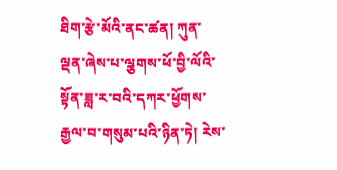ཐིག་རྩེ་མོའི་ནང་ཚན། ཀུན་ལྡན་ཞེས་པ་ལྕགས་ཕོ་བྱི་ལོའི་སྟོན་ཟླ་ར་བའི་དཀར་ཕྱོགས་རྒྱལ་བ་གསུམ་པའི་ཉིན་ཏེ། རེས་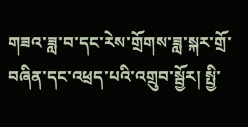གཟའ་ཟླ་བ་དང་རེས་གྲོགས་ཟླ་སྐར་གྲོ་བཞིན་དང་འཕྲད་པའི་འགྲུབ་སྦྱོར། སྤྱི་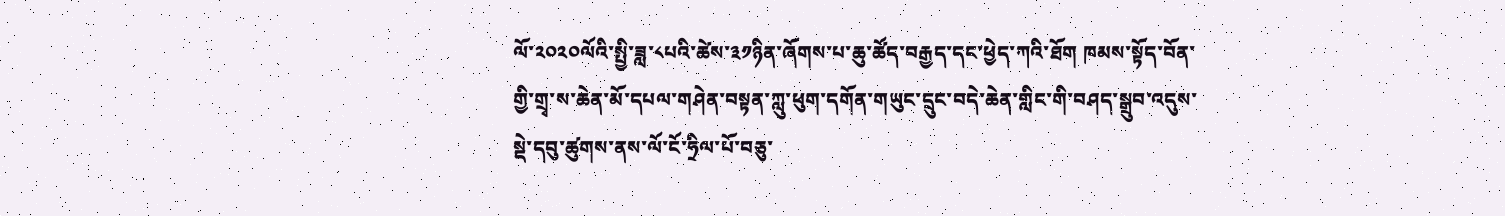ལོ་༢༠༢༠ལོའི་སྤྱི་ཟླ་༨པའི་ཚེས་༣༡ཉིན་ཞོགས་པ་ཆུ་ཚོད་བརྒྱད་དང་ཕྱེད་ཀའི་ཐོག ཁམས་སྟོད་བོན་གྱི་གྲྭ་ས་ཆེན་མོ་དཔལ་གཤེན་བསྟན་ཀླུ་ཕུག་དགོན་གཡུང་དྲུང་བདེ་ཆེན་གླིང་གི་བཤད་སྒྲུབ་འདུས་སྡེ་དབུ་ཚུགས་ནས་ལོ་ངོ་ཧྲིལ་པོ་བཅུ་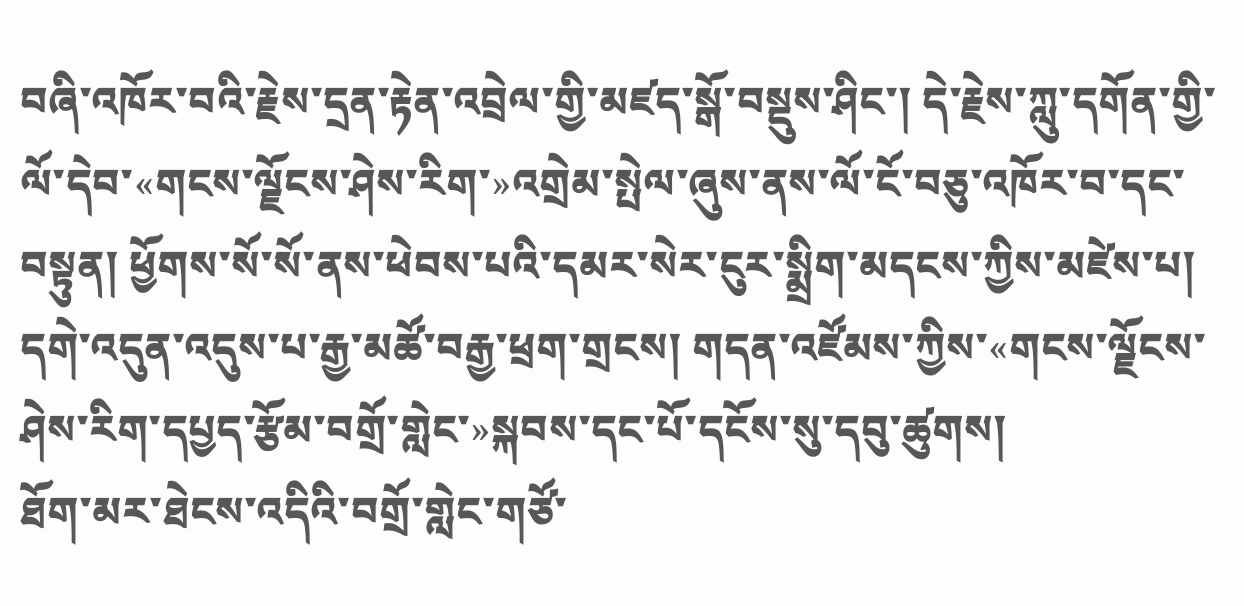བཞི་འཁོར་བའི་རྗེས་དྲན་རྟེན་འབྲེལ་གྱི་མཛད་སྒོ་བསྡུས་ཤིང་། དེ་རྗེས་ཀླུ་དགོན་གྱི་ལོ་དེབ་«གངས་ལྗོངས་ཤེས་རིག་»འགྲེམ་སྤེལ་ཞུས་ནས་ལོ་ངོ་བཅུ་འཁོར་བ་དང་བསྟུན། ཕྱོགས་སོ་སོ་ནས་ཕེབས་པའི་དམར་སེར་ངུར་སྨྲིག་མདངས་ཀྱིས་མཛེས་པ། དགེ་འདུན་འདུས་པ་རྒྱ་མཚོ་བརྒྱ་ཕྲག་གྲངས། གདན་འཛོམས་ཀྱིས་«གངས་ལྗོངས་ཤེས་རིག་དཔྱད་རྩོམ་བགྲོ་གླེང་»སྐབས་དང་པོ་དངོས་སུ་དབུ་ཚུགས།
ཐོག་མར་ཐེངས་འདིའི་བགྲོ་གླེང་གཙོ་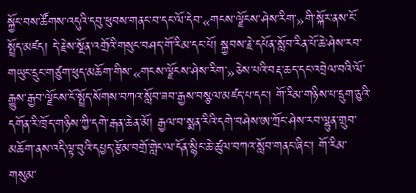སྐྱོང་བས་ཚོགས་འདུའི་དབུ་ཕུབས་གནང་བ་དང་ལོ་དེབ་«གངས་ལྗོངས་ཤེས་རིག་»གི་སྐོར་ནས་ངོ་སྤྲོད་མཛད། དེ་རྗེས་སྔོན་འགྲོའི་གསུང་བཤད་གོ་རིམ་དང་པོ། སྐྱབས་རྗེ་དཔོན་སློབ་རིན་པོ་ཆེ་ཤེས་རབ་གཡུང་དྲུང་གཙུག་ཕུད་མཆོག་གིས་«གངས་ལྗོངས་ཤེས་རིག་»ཅེས་པའི་བརྡ་ཆད་དང་འབྲེལ་བའི་ལོ་རྒྱུས་རྒྱབ་ལྗོངས་ངོ་སྤྲོད་སོགས་བཀའ་སློབ་ཟབ་རྒྱས་བསྩལ་མཛད་པ་དང་། གོ་རིམ་གཉིས་པ་དྲུག་ཅུའི་དགོན་རི་ཁྲོད་གཉིས་ཀྱི་དགེ་རྒན་ཆེན་མོ། རྒྱལ་བ་སྨན་རིའི་དགེ་བཤེས་ཨ་ཀྲོང་ཤེས་རབ་ལྷུན་གྲུབ་མཆོག་ནས་འདི་ལྟ་བུའི་དཔྱད་རྩོམ་བགྲོ་གླེང་ལ་དོན་སྙིང་ཆེ་ཚུལ་བཀའ་སློབ་གནང་ཞིང་། གོ་རིམ་གསུམ་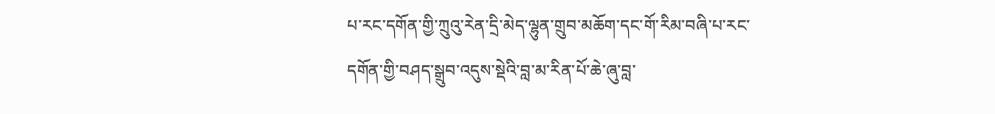པ་རང་དགོན་གྱི་ཀྲུའུ་རེན་དྲི་མེད་ལྷུན་གྲུབ་མཆོག་དང་གོ་རིམ་བཞི་པ་རང་དགོན་གྱི་བཤད་སྒྲུབ་འདུས་སྡེའི་བླ་མ་རིན་པོ་ཆེ་ཞུ་བླ་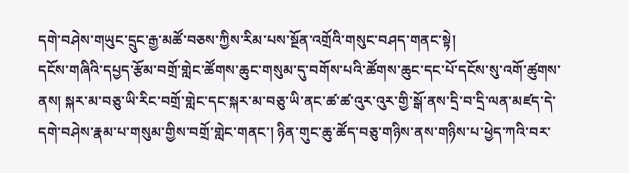དགེ་བཤེས་གཡུང་དྲུང་རྒྱ་མཚོ་བཅས་ཀྱིས་རིམ་པས་སྔོན་འགྲོའི་གསུང་བཤད་གནང་སྟེ།
དངོས་གཞིའི་དཔྱད་རྩོམ་བགྲོ་གླེང་ཚོགས་ཆུང་གསུམ་དུ་བགོས་པའི་ཚོགས་ཆུང་དང་པོ་དངོས་སུ་འགོ་ཚུགས་ནས། སྐར་མ་བཅུ་ཡི་རིང་བགྲོ་གླེང་དང་སྐར་མ་བཅུ་ཡི་ནང་ཚ་ཚ་འུར་འུར་གྱི་སྒོ་ནས་དྲི་བ་དྲི་ལན་མཛད་དེ་དགེ་བཤེས་རྣམ་པ་གསུམ་གྱིས་བགྲོ་གླེང་གནང་། ཉིན་གུང་ཆུ་ཚོད་བཅུ་གཉིས་ནས་གཉིས་པ་ཕྱེད་ཀའི་བར་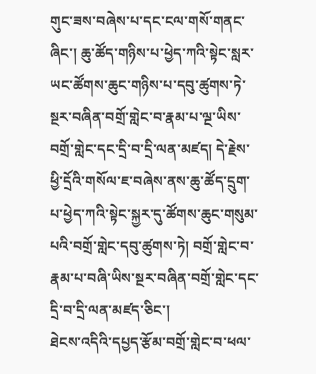གུང་ཟས་བཞེས་པ་དང་ངལ་གསོ་གནང་ཞིང་། ཆུ་ཚོད་གཉིས་པ་ཕྱེད་ཀའི་སྟེང་སླར་ཡང་ཚོགས་ཆུང་གཉིས་པ་དབུ་ཚུགས་ཏེ་སྔར་བཞིན་བགྲོ་གླེང་བ་རྣམ་པ་ལྔ་ཡིས་བགྲོ་གླེང་དང་དྲི་བ་དྲི་ལན་མཛད། དེ་རྗེས་ཕྱི་དྲོའི་གསོལ་ཇ་བཞེས་ནས་ཆུ་ཚོད་དྲུག་པ་ཕྱེད་ཀའི་སྟེང་སྐྱར་དུ་ཚོགས་ཆུང་གསུམ་པའི་བགྲོ་གླེང་དབུ་ཚུགས་ཏེ། བགྲོ་གླེང་བ་རྣམ་པ་བཞི་ཡིས་སྔར་བཞིན་བགྲོ་གླེང་དང་དྲི་བ་དྲི་ལན་མཛད་ཅིང་།
ཐེངས་འདིའི་དཔྱད་རྩོམ་བགྲོ་གླེང་བ་ཕལ་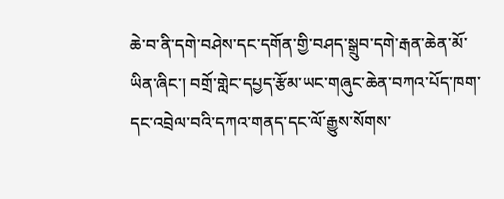ཆེ་བ་ནི་དགེ་བཤེས་དང་དགོན་གྱི་བཤད་སྒྲུབ་དགེ་རྒན་ཆེན་མོ་ཡིན་ཞིང་། བགྲོ་གླེང་དཔྱད་རྩོམ་ཡང་གཞུང་ཆེན་བཀའ་པོད་ཁག་དང་འབྲེལ་བའི་དཀའ་གནད་དང་ལོ་རྒྱུས་སོགས་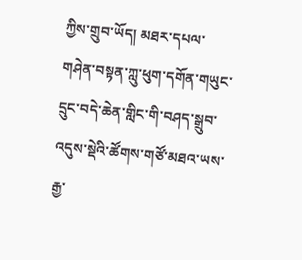ཀྱིས་གྲུབ་ཡོད། མཐར་དཔལ་གཤེན་བསྟན་ཀླུ་ཕུག་དགོན་གཡུང་དྲུང་བདེ་ཆེན་གླིང་གི་བཤད་སྒྲུབ་འདུས་སྡེའི་ཚོགས་གཙོ་མཐའ་ཡས་རྒྱ་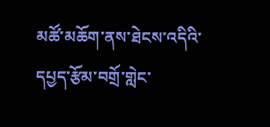མཚོ་མཆོག་ནས་ཐེངས་འདིའི་དཔྱད་རྩོམ་བགྲོ་གླེང་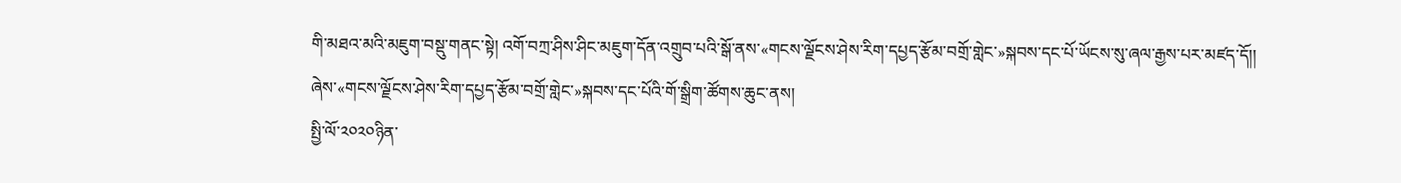གི་མཐའ་མའི་མཇུག་བསྡུ་གནང་སྟེ། འགོ་བཀྲ་ཤིས་ཤིང་མཇུག་དོན་འགྲུབ་པའི་སྒོ་ནས་«གངས་ལྗོངས་ཤེས་རིག་དཔྱད་རྩོམ་བགྲོ་གླེང་»སྐབས་དང་པོ་ཡོངས་སུ་ཞལ་རྒྱས་པར་མཛད་དོ།།
ཞེས་«གངས་ལྗོངས་ཤེས་རིག་དཔྱད་རྩོམ་བགྲོ་གླེང་»སྐབས་དང་པོའི་གོ་སྒྲིག་ཚོགས་ཆུང་ནས།
སྤྱི་ལོ་༢༠༢༠ཉིན་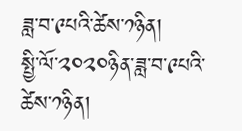ཟླ་བ་༩པའི་ཚེས་༡ཉིན།
སྤྱི་ལོ་༢༠༢༠ཉིན་ཟླ་བ་༩པའི་ཚེས་༡ཉིན།